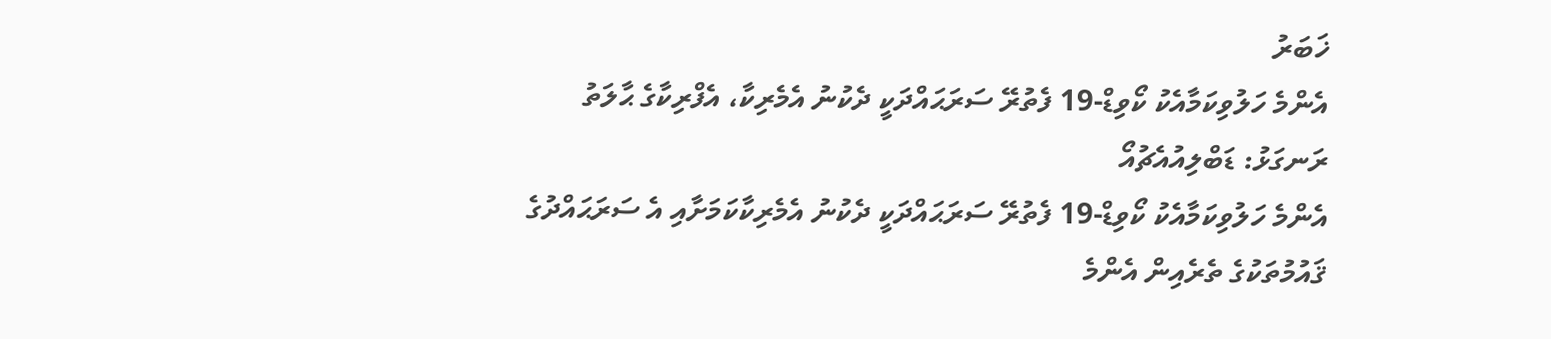ޚަބަރު
އެންމެ ހަލުވިކަމާއެކު ކޯވިޑް-19 ފެތުރޭ ސަރަޙައްދަކީ ދެކުނު އެމެރިކާ، އެފްރިކާގެ ޙާލަތު ރަނގަޅު: ޑަބްލިއުއެޗުއޯ
އެންމެ ހަލުވިކަމާއެކު ކޯވިޑް-19 ފެތުރޭ ސަރަޙައްދަކީ ދެކުނު އެމެރިކާކަމަށާއި އެ ސަރަޙައްދުގެ ޤައުމުތަކުގެ ތެރެއިން އެންމެ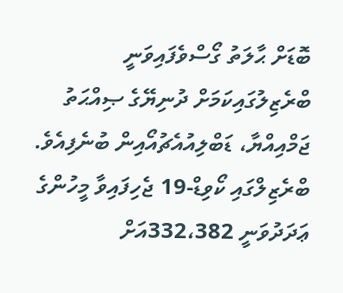ބޮޑަށް ޙާލަތު ގޯސްވެފައިވަނީ ބްރެޒިލުގައިކަމަށް ދުނިޔޭގެ ޞިއްޙަތު ޖަމްއިއްޔާ، ޑަބްލިއުއެޗުއޯއިން ބުނެފިއެވެ. ބްރެޒިލްގައި ކޯވިޑް-19 ޖެހިފައިވާ މީހުންގެ ޢަދަދުވަނީ 332،382އަށް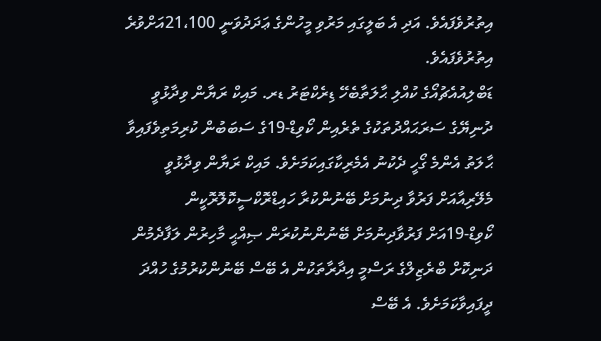އިތުރުވެފައެވެ. އަދި އެ ބަލީގައި މަރުވި މީހުންގެ ޢަދަދުވަނީ 21،100އަށްވުރެ އިތުރުވެފައެވެ.
ޑަބްލިއުއެޗުއޯގެ ކުއްލި ޙާލަތާބެހޭ ޑިރެކްޓަރު ޑރ. މައިކް ރަޔާން ވިދާޅުވީ ދުނިޔޭގެ ސަރަޙައްދުތަކުގެ ތެރެއިން ކޯވިޑް-19ގެ ސަބަބުން ކުރިމަތިވެފައިވާ ޙާލަތު އެންމެ ގޯހީ ދެކުނު އެމެރިކާގައިކަމަށެވެ. މައިކް ރަޔާން ވިދާޅުވީ މެލޭރިއާއަށް ފަރުވާ ދިނުމަށް ބޭނުންކުރާ ހައިޑްރޮކްސީކޮލޮރޮކީން ކޯވިޑް-19އަށް ފަރުވާދިނުމަށް ބޭނުންނުކުރަން ޞިއްޙީ މާހިރުން ލަފާދެމުން ދަނިކޮށް ބްރެޒިލްގެ ރަސްމީ އިދާރާތަކުން އެ ބޭސް ބޭނުންކުރުމުގެ ހުއްދަ ދީފައިވާކަމަށެވެ. އެ ބޭސް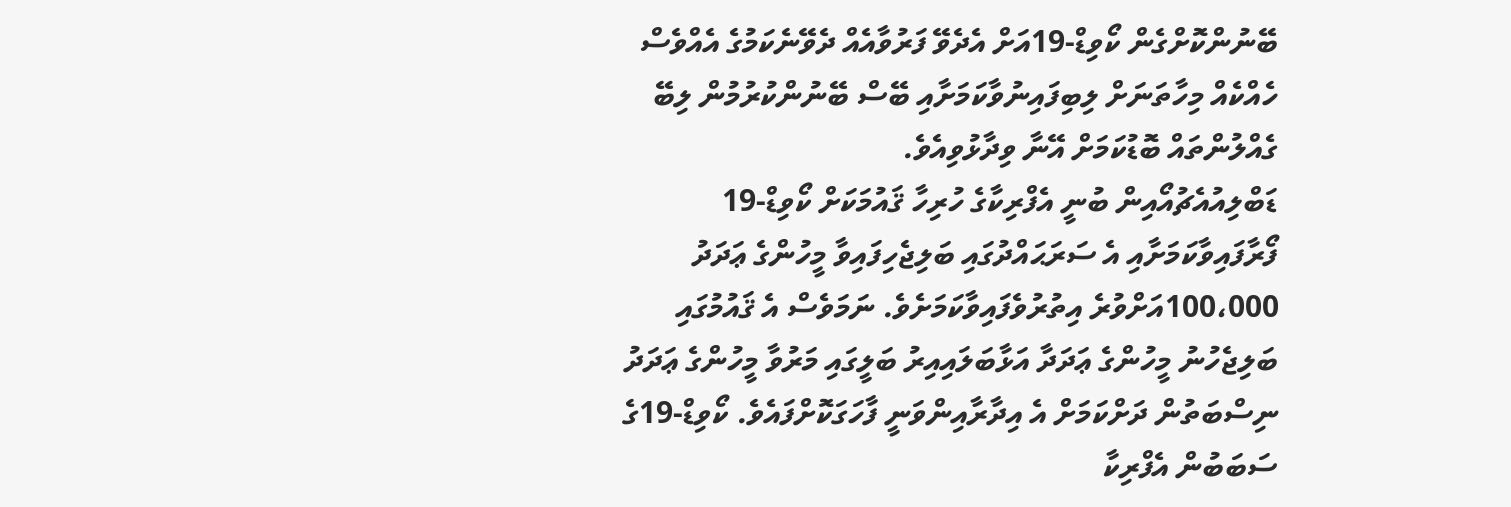ބޭނުންކޮށްގެން ކޯވިޑް-19އަށް އެދެވޭ ފަރުވާއެއް ދެވޭނެކަމުގެ އެއްވެސް ހެއްކެއް މިހާތަނަށް ލިބިފައިނުވާކަމަށާއި ބޭސް ބޭނުންކުރުމުން ލިބޭ ގެއްލުންތައް ބޮޑުކަމަށް އޭނާ ވިދާޅުވިއެވެ.
ޑަބްލިއުއެޗުއޯއިން ބުނީ އެފްރިކާގެ ހުރިހާ ޤައުމަކަށް ކޯވިޑް-19 ފޯރާފައިވާކަމަށާއި އެ ސަރަޙައްދުގައި ބަލިޖެހިފައިވާ މީހުންގެ ޢަދަދު 100،000އަށްވުރެ އިތުރުވެފައިވާކަމަށެވެ. ނަމަވެސް އެ ޤައުމުގައި ބަލިޖެހުނު މީހުންގެ ޢަދަދާ އަޅާބަލައިއިރު ބަލީގައި މަރުވާ މީހުންގެ ޢަދަދު ނިސްބަތުން ދަށްކަމަށް އެ އިދާރާއިންވަނީ ފާހަގަކޮށްފައެވެ. ކޯވިޑް-19ގެ ސަބަބުން އެފްރިކާ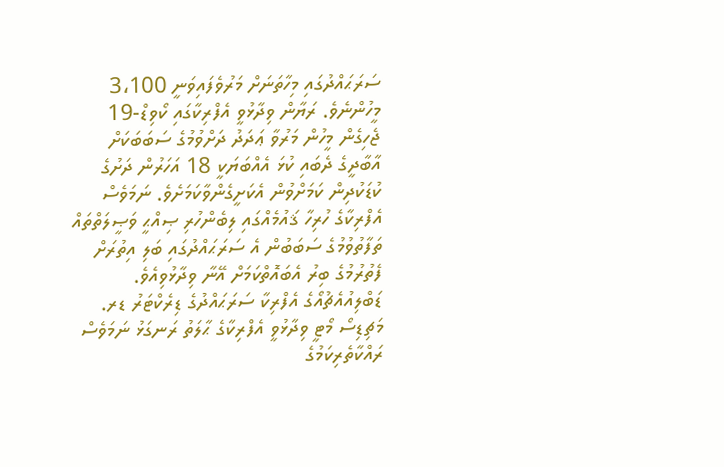ސަރަޙައްދުގައި މިހާތަނަށް މަރުވެފައިވަނީ 3،100 މީހުންނެވެ. ރަޔާން ވިދާޅުވީ އެފްރިކާގައި ކޯވިޑް-19 ޖެހިގެން މީހުން މަރުވާ ޢަދަދު ދަށްވުމުގެ ސަބަބަކަށް އާބާދީގެ ދެބައި ކުޅަ އެއްބަޔަކީ 18 އަހަރުން ދަށުގެ ކުޑަކުދިން ކަމަށްވުން އެކަށީގެންވާކަމަށެވެ. ނަމަވެސް އެފްރިކާގެ ހުރިހާ ޤައުމެއްގައި ލިބެންހުރި ޞިއްޙީ ވަޞީލަތްތައް ތަފާތުވުމުގެ ސަބަބުން އެ ސަރަޙައްދުގައި ބަލި އިތުރަށް ފެތުރުމުގެ ބިރު އެބައޮތްކަމަށް އޭނާ ވިދާޅުވިއެވެ.
ޑަބްލިއުއެޗުއޯގެ އެފްރިކާ ސަރަޙައްދުގެ ޑިރެކްޓަރު ޑރ. މަޗިޑިސޯ މޯޓީ ވިދާޅުވީ އެފްރިކާގެ ޙާލަތު ރަނގަޅު ނަމަވެސް ރައްކާތެރިކަމުގެ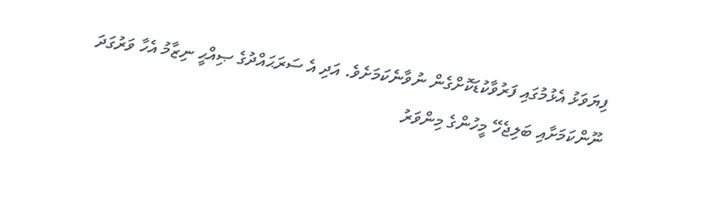ފިޔަވަޅު އެޅުމުގައި ފަރުވާކުޑަކޮށްގެން ނުވާނެކަމަށެވެ. އަދި އެ ސަރަޙައްދުގެ ޞިއްޙީ ނިޒާމު އެހާ ވަރުގަދަ ނޫންކަމަށާއި ބަލިޖެހޭ މީހުންގެ މިންވަރު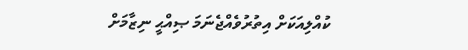ކުއްލިއަކަށް އިތުރުވެއްޖެނަމަ ޞިއްޙީ ނިޒާމަށް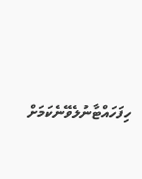ހިފަހައްޓާނުލެވޭނެކަމަށް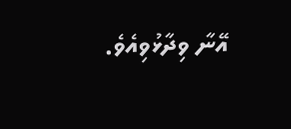އޭނާ ވިދާޅުވިއެވެ.